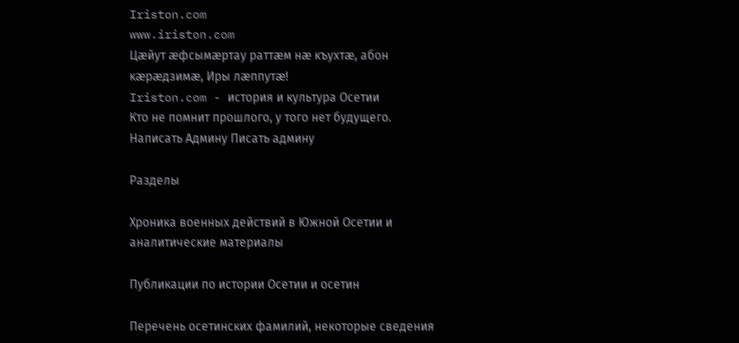Iriston.com
www.iriston.com
Цæйут æфсымæртау раттæм нæ къухтæ, абон кæрæдзимæ, Иры лæппутæ!
Iriston.com - история и культура Осетии
Кто не помнит прошлого, у того нет будущего.
Написать Админу Писать админу

Разделы

Хроника военных действий в Южной Осетии и аналитические материалы

Публикации по истории Осетии и осетин

Перечень осетинских фамилий, некоторые сведения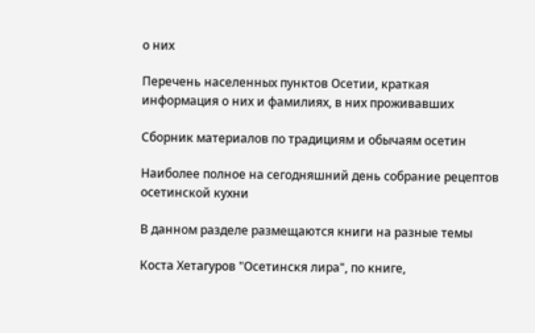о них

Перечень населенных пунктов Осетии, краткая информация о них и фамилиях, в них проживавших

Сборник материалов по традициям и обычаям осетин

Наиболее полное на сегодняшний день собрание рецептов осетинской кухни

В данном разделе размещаются книги на разные темы

Коста Хетагуров "Осетинскя лира", по книге,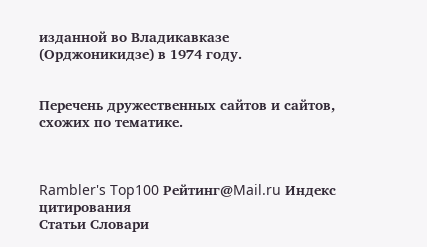изданной во Владикавказе (Орджоникидзе) в 1974 году.


Перечень дружественных сайтов и сайтов, схожих по тематике.



Rambler's Top100 Рейтинг@Mail.ru Индекс цитирования
Статьи Словари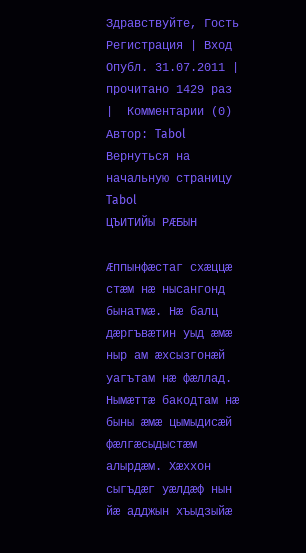Здравствуйте, Гость
Регистрация | Вход
Опубл. 31.07.2011 | прочитано 1429 раз |  Комментарии (0)     Автор: Tabol Вернуться на начальную страницу Tabol
ЦЪИТИЙЫ РÆБЫН

Æппынфæстаг схæццæ стæм нæ нысангонд бынатмæ. Нæ балц дæргъвæтин уыд æмæ ныр ам æхсызгонæй уагътам нæ фæллад. Нымæттæ бакодтам нæ быны æмæ цымыдисæй фæлгæсыдыстæм алырдæм. Хæххон сыгъдæг уæлдæф нын йæ адджын хъыдзыйæ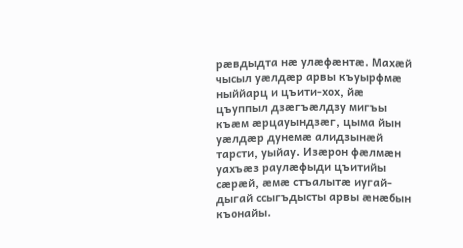рæвдыдта нæ улæфæнтæ. Махæй чысыл уæлдæр арвы къуырфмæ ныййарц и цъити-хох, йæ цъуппыл дзæгъæлдзу мигъы къæм æрцауындзæг, цыма йын уæлдæр дунемæ алидзынæй тарсти, уыйау. Изæрон фæлмæн уахъæз раулæфыди цъитийы сæрæй, æмæ стъалытæ иугай-дыгай ссыгъдысты арвы æнæбын къонайы.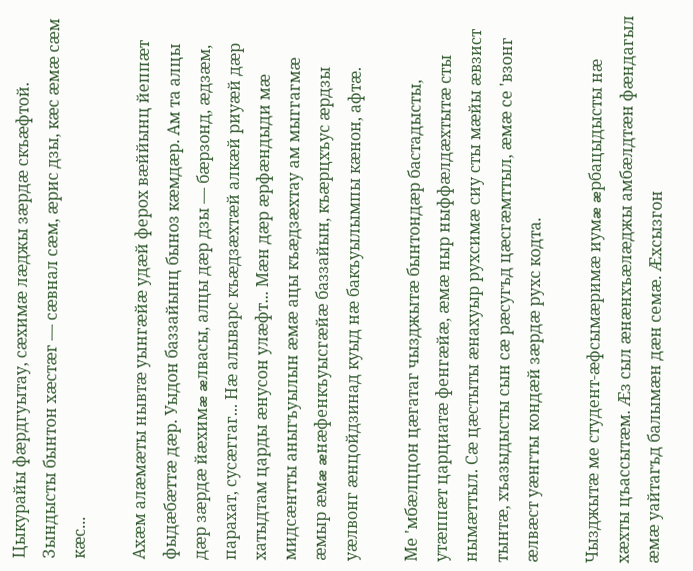Цыкурайы фæрдгуытау, сæхимæ лæджы зæрдæ скъæфтой. Зындысты бынтон хæстæг — сæвнал сæм, æрис дзы, кæс æмæ сæм кæс...

Ахæм алæмæты нывтæ уынгæйæ удæй ферох вæййынц йеппæт фыдæбæттæ дæр. Уыдон баззайынц быноз кæмдæр. Ам та алцы дæр зæрдæ йæхимæ æлвасы, алцы дæр дзы — бæрзонд, æдзæм, парахат, сусæггаг... Нæ алыварс къæдзæхтæй алкæй риуæй дæр хатыдтам царды æнусон улæфт... Мæн дæр æрфæндыди мæ мидсæнтты аныгъуылын æмæ ацы къæдзæхтау ам мыггагмæ æмыр æмæ æнæфенкъуысгæйæ баззайын, къæрцхъус æрдзы уæлвонг æнцойдзинад куыд нæ бакъуылымпы кæнон, афтæ.

Ме 'мбæлццон цæгатаг чызджытæ бынтондæр бастадысты, утæппæт царциатæ фенгæйæ, æмæ ныр ныффæлдæхтытæ сты нымæттыл. Сæ цæстыты æнахуыр рухсимæ сиу сты мæйы æвзист тынтæ, хъазыдысты сын сæ рæсугъд цæсгæмттыл, æмæ се 'взонг æлвæст уæнгты кондæй зæрдæ рухс кодта.

Чызджытæ ме студент-æфсымæримæ иумæ æрбацыдысты нæ хæхты цъассытæм. Æз сыл æнæнхъæлæджы амбæлдтæн фæндагыл æмæ уайтагъд балымæн дæн семæ. Æхсызгон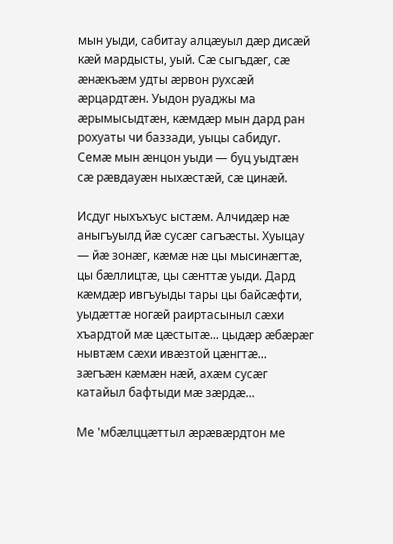мын уыди, сабитау алцæуыл дæр дисæй кæй мардысты, уый. Сæ сыгъдæг, сæ æнæкъæм удты æрвон рухсæй æрцардтæн. Уыдон руаджы ма æрымысыдтæн, кæмдæр мын дард ран рохуаты чи баззади, уыцы сабидуг. Семæ мын æнцон уыди — буц уыдтæн сæ рæвдауæн ныхæстæй, сæ цинæй.

Исдуг ныхъхъус ыстæм. Алчидæр нæ аныгъуылд йæ сусæг сагъæсты. Хуыцау — йæ зонæг, кæмæ нæ цы мысинæгтæ, цы бæллицтæ, цы сæнттæ уыди. Дард кæмдæр ивгъуыды тары цы байсæфти, уыдæттæ ногæй раиртасыныл сæхи хъардтой мæ цæстытæ... цыдæр æбæрæг нывтæм сæхи ивæзтой цæнгтæ... зæгъæн кæмæн нæй, ахæм сусæг катайыл бафтыди мæ зæрдæ...

Ме 'мбæлццæттыл æрæвæрдтон ме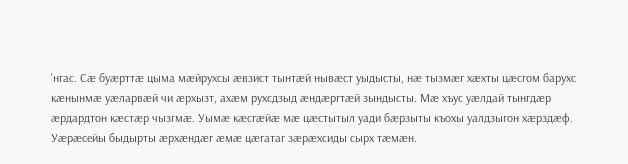'нгас. Сæ буæрттæ цыма мæйрухсы æвзист тынтæй нывæст уыдысты, нæ тызмæг хæхты цæсгом барухс кæнынмæ уæларвæй чи æрхызт, ахæм рухсдзыд æндæргтæй зындысты. Мæ хъус уæлдай тынгдæр æрдардтон кæстæр чызгмæ. Уымæ кæсгæйæ мæ цæстытыл уади бæрзыты къохы уалдзыгон хæрздæф. Уæрæсейы быдырты æрхæндæг æмæ цæгатаг зæрæхсиды сырх тæмæн.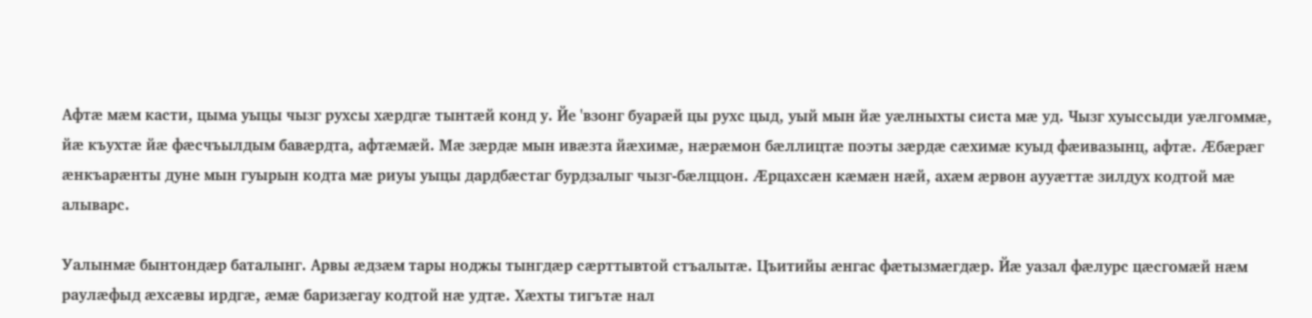Афтæ мæм касти, цыма уыцы чызг рухсы хæрдгæ тынтæй конд у. Йе 'взонг буарæй цы рухс цыд, уый мын йæ уæлныхты систа мæ уд. Чызг хуыссыди уæлгоммæ, йæ къухтæ йæ фæсчъылдым бавæрдта, афтæмæй. Мæ зæрдæ мын ивæзта йæхимæ, нæрæмон бæллицтæ поэты зæрдæ сæхимæ куыд фæивазынц, афтæ. Æбæрæг æнкъарæнты дуне мын гуырын кодта мæ риуы уыцы дардбæстаг бурдзалыг чызг-бæлццон. Æрцахсæн кæмæн нæй, ахæм æрвон аууæттæ зилдух кодтой мæ алыварс.

Уалынмæ бынтондæр баталынг. Арвы æдзæм тары ноджы тынгдæр сæрттывтой стъалытæ. Цъитийы æнгас фæтызмæгдæр. Йæ уазал фæлурс цæсгомæй нæм раулæфыд æхсæвы ирдгæ, æмæ баризæгау кодтой нæ удтæ. Хæхты тигътæ нал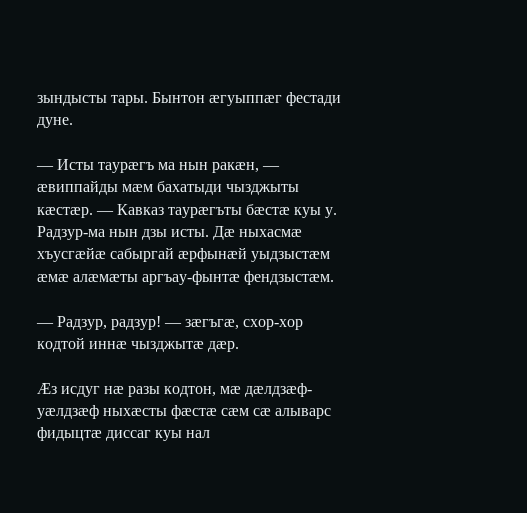зындысты тары. Бынтон æгуыппæг фестади дуне.

— Исты таурæгъ ма нын ракæн, — æвиппайды мæм бахатыди чызджыты кæстæр. — Кавказ таурæгъты бæстæ куы у. Радзур-ма нын дзы исты. Дæ ныхасмæ хъусгæйæ сабыргай æрфынæй уыдзыстæм æмæ алæмæты аргъау-фынтæ фендзыстæм.

— Радзур, радзур! — зæгъгæ, схор-хор кодтой иннæ чызджытæ дæр.

Æз исдуг нæ разы кодтон, мæ дæлдзæф-уæлдзæф ныхæсты фæстæ сæм сæ алыварс фидыцтæ диссаг куы нал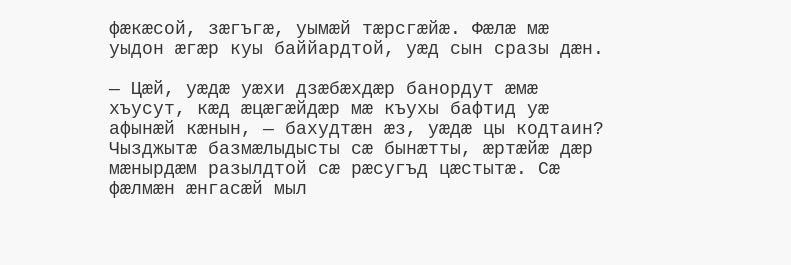фæкæсой, зæгъгæ, уымæй тæрсгæйæ. Фæлæ мæ уыдон æгæр куы баййардтой, уæд сын сразы дæн.

— Цæй, уæдæ уæхи дзæбæхдæр банордут æмæ хъусут, кæд æцæгæйдæр мæ къухы бафтид уæ афынæй кæнын, — бахудтæн æз, уæдæ цы кодтаин? Чызджытæ базмæлыдысты сæ бынæтты, æртæйæ дæр мæнырдæм разылдтой сæ рæсугъд цæстытæ. Сæ фæлмæн æнгасæй мыл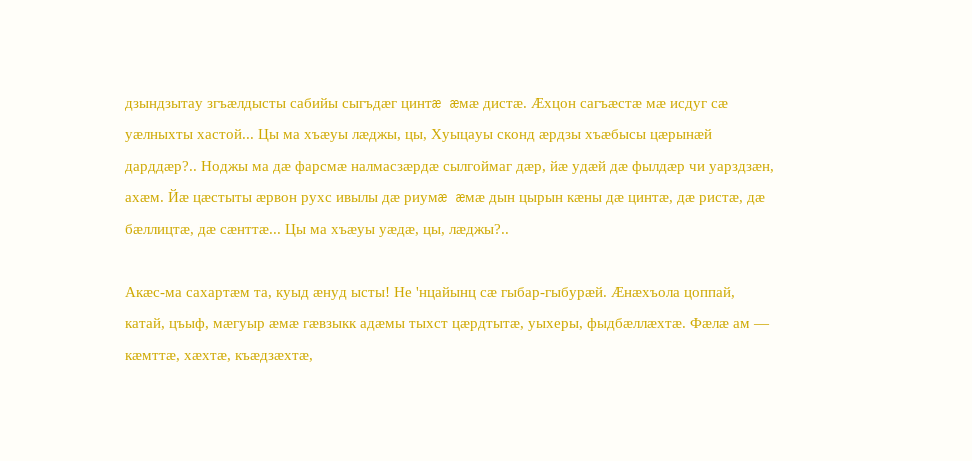дзындзытау згъæлдысты сабийы сыгъдæг цинтæ æмæ дистæ. Æхцон сагъæстæ мæ исдуг сæ уæлныхты хастой... Цы ма хъæуы лæджы, цы, Хуыцауы сконд æрдзы хъæбысы цæрынæй дарддæр?.. Ноджы ма дæ фарсмæ налмасзæрдæ сылгоймаг дæр, йæ удæй дæ фылдæр чи уарздзæн, ахæм. Йæ цæстыты æрвон рухс ивылы дæ риумæ æмæ дын цырын кæны дæ цинтæ, дæ ристæ, дæ бæллицтæ, дæ сæнттæ... Цы ма хъæуы уæдæ, цы, лæджы?..

Акæс-ма сахартæм та, куыд æнуд ысты! Не 'нцайынц сæ гыбар-гыбурæй. Æнæхъола цоппай, катай, цъыф, мæгуыр æмæ гæвзыкк адæмы тыхст цæрдтытæ, уыхеры, фыдбæллæхтæ. Фæлæ ам — кæмттæ, хæхтæ, къæдзæхтæ,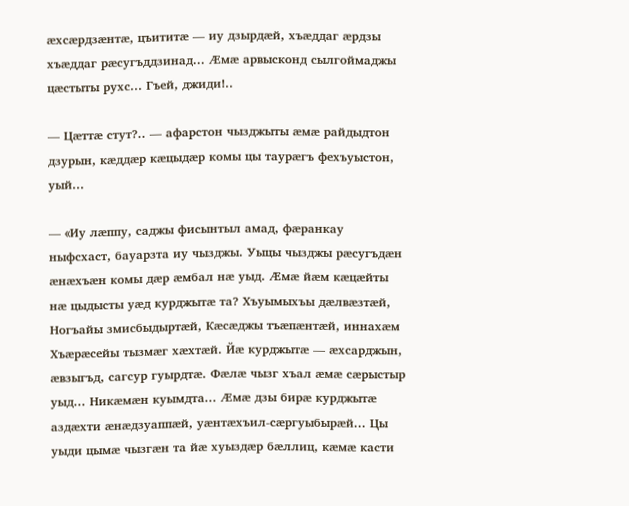æхсæрдзæнтæ, цъититæ — иу дзырдæй, хъæддаг æрдзы хъæддаг рæсугъддзинад... Æмæ арвысконд сылгоймаджы цæстыты рухс... Гъей, джиди!..

— Цæттæ стут?.. — афарстон чызджыты æмæ райдыдтон дзурын, кæддæр кæцыдæр комы цы таурæгъ фехъуыстон, уый...

— «Иу лæппу, саджы фисынтыл амад, фæранкау ныфсхаст, бауарзта иу чызджы. Уыцы чызджы рæсугъдæн æнæхъæн комы дæр æмбал нæ уыд. Æмæ йæм кæцæйты нæ цыдысты уæд курджытæ та? Хъуымыхъы дæлвæзтæй, Ногъайы змисбыдыртæй, Кæсæджы тъæпæнтæй, иннахæм Хъæрæсейы тызмæг хæхтæй. Йæ курджытæ — æхсарджын, æвзыгъд, сагсур гуырдтæ. Фæлæ чызг хъал æмæ сæрыстыр уыд... Никæмæн куымдта... Æмæ дзы бирæ курджытæ аздæхти æнæдзуаппæй, уæнтæхъил-сæргуыбырæй... Цы уыди цымæ чызгæн та йæ хуыздæр бæллиц, кæмæ касти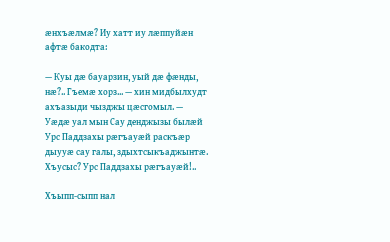æнхъæлмæ? Иу хатт иу лæппуйæн афтæ бакодта:

— Куы дæ бауарзин, уый дæ фæнды, нæ?.. Гъемæ хорз... — хин мидбылхудт ахъазыди чызджы цæсгомыл. — Уæдæ уал мын Сау денджызы былæй Урс Паддзахы рæгъауæй раскъæр дыууæ сау галы, здыхтсыкъаджынтæ. Хъусыс? Урс Паддзахы рæгъауæй!..

Хъыпп-сыпп нал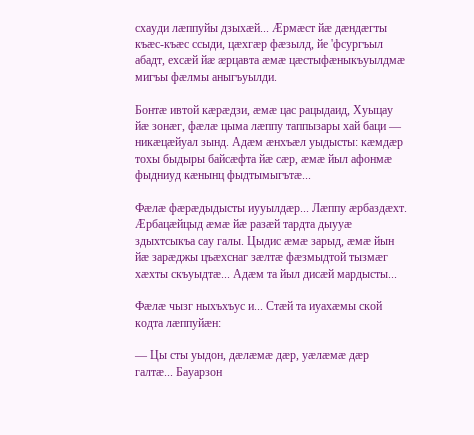схауди лæппуйы дзыхæй... Æрмæст йæ дæндæгты къæс-къæс ссыди, цæхгæр фæзылд, йе 'фсургъыл абадт, ехсæй йæ æрцавта æмæ цæстыфæныкъуылдмæ мигъы фæлмы аныгъуылди.

Бонтæ ивтой кæрæдзи, æмæ цас рацыдаид, Хуыцау йæ зонæг, фæлæ цыма лæппу таппызары хай баци — никæцæйуал зынд. Адæм æнхъæл уыдысты: кæмдæр тохы быдыры байсæфта йæ сæр, æмæ йыл афонмæ фыдниуд кæнынц фыдтымыгътæ...

Фæлæ фæрæдыдысты иууылдæр... Лæппу æрбаздæхт. Æрбацæйцыд æмæ йæ разæй тардта дыууæ здыхтсыкъа сау галы. Цыдис æмæ зарыд, æмæ йын йæ зарæджы цъæхснаг зæлтæ фæзмыдтой тызмæг хæхты скъуыдтæ... Адæм та йыл дисæй мардысты...

Фæлæ чызг ныхъхъус и... Стæй та иуахæмы ской кодта лæппуйæн:

— Цы сты уыдон, дæлæмæ дæр, уæлæмæ дæр галтæ... Бауарзон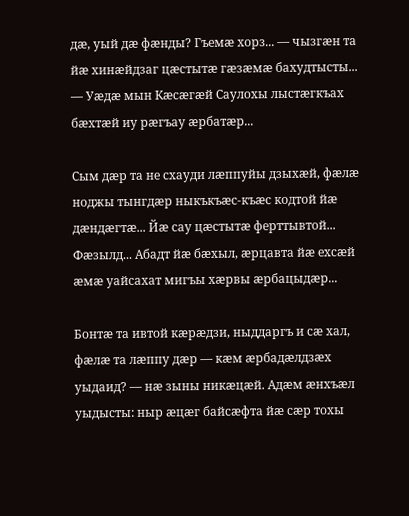дæ, уый дæ фæнды? Гъемæ хорз... — чызгæн та йæ хинæйдзаг цæстытæ гæзæмæ бахудтысты... — Уæдæ мын Кæсæгæй Саулохы лыстæгкъах бæхтæй иу рæгъау æрбатæр...

Сым дæр та не схауди лæппуйы дзыхæй, фæлæ ноджы тынгдæр ныкъкъæс-къæс кодтой йæ дæндæгтæ... Йæ сау цæстытæ ферттывтой... Фæзылд... Абадт йæ бæхыл, æрцавта йæ ехсæй æмæ уайсахат мигъы хæрвы æрбацыдæр...

Бонтæ та ивтой кæрæдзи, ныддаргъ и сæ хал, фæлæ та лæппу дæр — кæм æрбадæлдзæх уыдаид? — нæ зыны никæцæй. Адæм æнхъæл уыдысты: ныр æцæг байсæфта йæ сæр тохы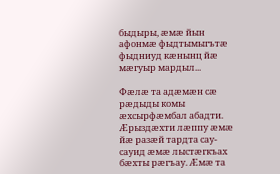быдыры, æмæ йын афонмæ фыдтымыгътæ фыдниуд кæнынц йæ мæгуыр мардыл...

Фæлæ та адæмæн сæ рæдыды комы æхсырфæмбал абадти. Æрыздæхти лæппу æмæ йæ разæй тардта сау-сауид æмæ лыстæгкъах бæхты рæгъау. Æмæ та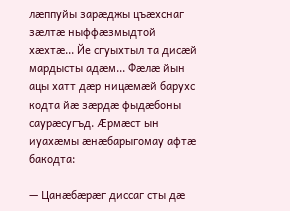лæппуйы зарæджы цъæхснаг зæлтæ ныффæзмыдтой хæхтæ... Йе сгуыхтыл та дисæй мардысты адæм... Фæлæ йын ацы хатт дæр ницæмæй барухс кодта йæ зæрдæ фыдæбоны саурæсугъд. Æрмæст ын иуахæмы æнæбарыгомау афтæ бакодта:

— Цанæбæрæг диссаг сты дæ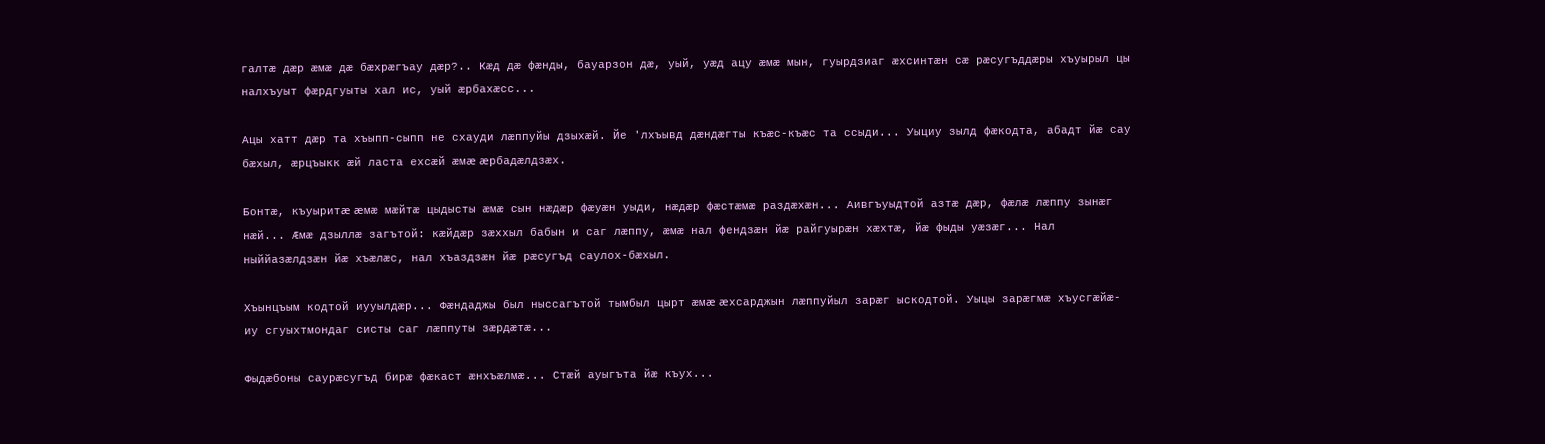галтæ дæр æмæ дæ бæхрæгъау дæр?.. Кæд дæ фæнды, бауарзон дæ, уый, уæд ацу æмæ мын, гуырдзиаг æхсинтæн сæ рæсугъддæры хъуырыл цы налхъуыт фæрдгуыты хал ис, уый æрбахæсс...

Ацы хатт дæр та хъыпп-сыпп не схауди лæппуйы дзыхæй. Йе 'лхъывд дæндæгты къæс-къæс та ссыди... Уыциу зылд фæкодта, абадт йæ сау бæхыл, æрцъыкк æй ласта ехсæй æмæ æрбадæлдзæх.

Бонтæ, къуыритæ æмæ мæйтæ цыдысты æмæ сын нæдæр фæуæн уыди, нæдæр фæстæмæ раздæхæн... Аивгъуыдтой азтæ дæр, фæлæ лæппу зынæг нæй... Æмæ дзыллæ загътой: кæйдæр зæххыл бабын и саг лæппу, æмæ нал фендзæн йæ райгуырæн хæхтæ, йæ фыды уæзæг... Нал ныййазæлдзæн йæ хъæлæс, нал хъаздзæн йæ рæсугъд саулох-бæхыл.

Хъынцъым кодтой иууылдæр... Фæндаджы был ныссагътой тымбыл цырт æмæ æхсарджын лæппуйыл зарæг ыскодтой. Уыцы зарæгмæ хъусгæйæ-иу сгуыхтмондаг систы саг лæппуты зæрдæтæ...

Фыдæбоны саурæсугъд бирæ фæкаст æнхъæлмæ... Стæй ауыгъта йæ къух...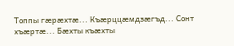Топпы гæрæхтæ... Къæрццæмдзæгъд... Сонт хъæртæ... Бæхты къæхты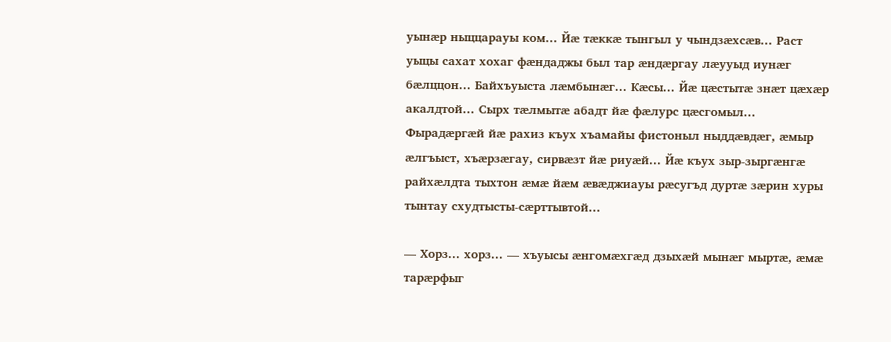уынæр ныццарауы ком... Йæ тæккæ тынгыл у чындзæхсæв... Раст уыцы сахат хохаг фæндаджы был тар æндæргау лæууыд иунæг бæлццон... Байхъуыста лæмбынæг... Кæсы... Йæ цæстытæ знæт цæхæр акалдтой... Сырх тæлмытæ абадт йæ фæлурс цæсгомыл... Фырадæргæй йæ рахиз къух хъамайы фистоныл ныддæвдæг, æмыр æлгъыст, хъæрзæгау, сирвæзт йæ риуæй... Йæ къух зыр-зыргæнгæ райхæлдта тыхтон æмæ йæм æвæджиауы рæсугъд дуртæ зæрин хуры тынтау схудтысты-сæрттывтой...

— Хорз... хорз... — хъуысы æнгомæхгæд дзыхæй мынæг мыртæ, æмæ тарæрфыг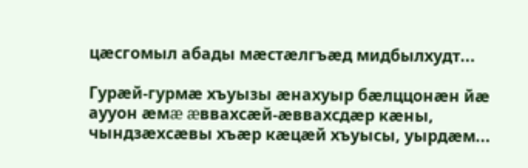цæсгомыл абады мæстæлгъæд мидбылхудт...

Гурæй-гурмæ хъуызы æнахуыр бæлццонæн йæ аууон æмæ æввахсæй-æввахсдæр кæны, чындзæхсæвы хъæр кæцæй хъуысы, уырдæм...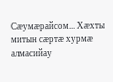Сæумæрайсом... Хæхты митын сæртæ хурмæ алмасийау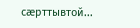сæрттывтой...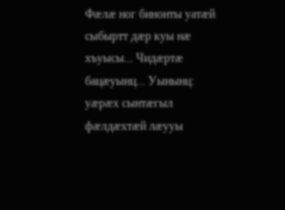Фæлæ ног бинонты уатæй сыбыртт дæр куы нæ хъуысы... Чидæртæ бацæуынц... Уынынц: уæрæх сынтæгыл фæлдæхтæй лæууы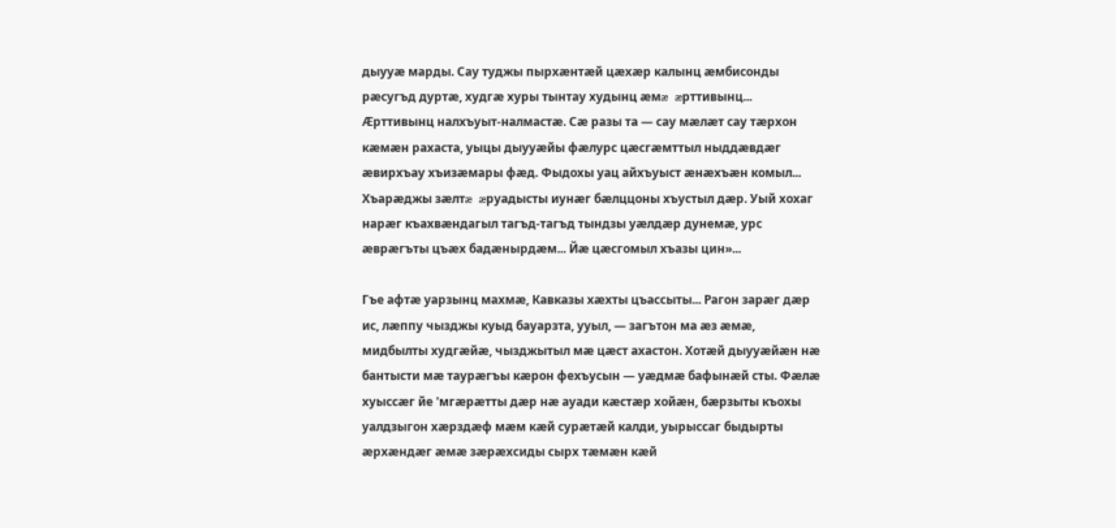дыууæ марды. Сау туджы пырхæнтæй цæхæр калынц æмбисонды рæсугъд дуртæ, худгæ хуры тынтау худынц æмæ æрттивынц... Æрттивынц налхъуыт-налмастæ. Сæ разы та — сау мæлæт сау тæрхон кæмæн рахаста, уыцы дыууæйы фæлурс цæсгæмттыл ныддæвдæг æвирхъау хъизæмары фæд. Фыдохы уац айхъуыст æнæхъæн комыл... Хъарæджы зæлтæ æруадысты иунæг бæлццоны хъустыл дæр. Уый хохаг нарæг къахвæндагыл тагъд-тагъд тындзы уæлдæр дунемæ, урс æврæгъты цъæх бадæнырдæм... Йæ цæсгомыл хъазы цин»...

Гъе афтæ уарзынц махмæ, Кавказы хæхты цъассыты... Рагон зарæг дæр ис, лæппу чызджы куыд бауарзта, ууыл, — загътон ма æз æмæ, мидбылты худгæйæ, чызджытыл мæ цæст ахастон. Хотæй дыууæйæн нæ бантысти мæ таурæгъы кæрон фехъусын — уæдмæ бафынæй сты. Фæлæ хуыссæг йе 'мгæрæтты дæр нæ ауади кæстæр хойæн, бæрзыты къохы уалдзыгон хæрздæф мæм кæй сурæтæй калди, уырыссаг быдырты æрхæндæг æмæ зæрæхсиды сырх тæмæн кæй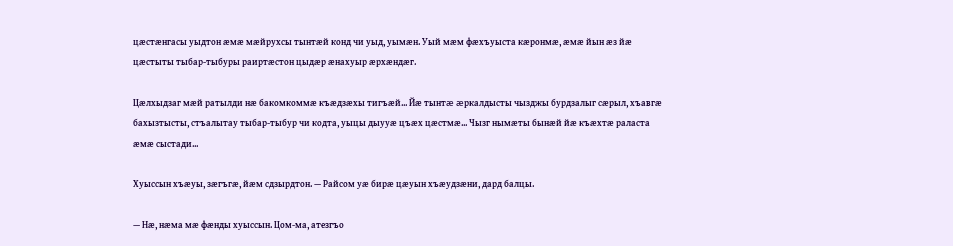цæстæнгасы уыдтон æмæ мæйрухсы тынтæй конд чи уыд, уымæн. Уый мæм фæхъуыста кæронмæ, æмæ йын æз йæ цæстыты тыбар-тыбуры раиртæстон цыдæр æнахуыр æрхæндæг.

Цæлхыдзаг мæй ратылди нæ бакомкоммæ къæдзæхы тигъæй... Йæ тынтæ æркалдысты чызджы бурдзалыг сæрыл, хъавгæ бахызтысты, стъалытау тыбар-тыбур чи кодта, уыцы дыууæ цъæх цæстмæ... Чызг нымæты бынæй йæ къæхтæ раласта æмæ сыстади...

Хуыссын хъæуы, зæгъгæ, йæм сдзырдтон. — Райсом уæ бирæ цæуын хъæудзæни, дард балцы.

— Нæ, нæма мæ фæнды хуыссын. Цом-ма, атезгъо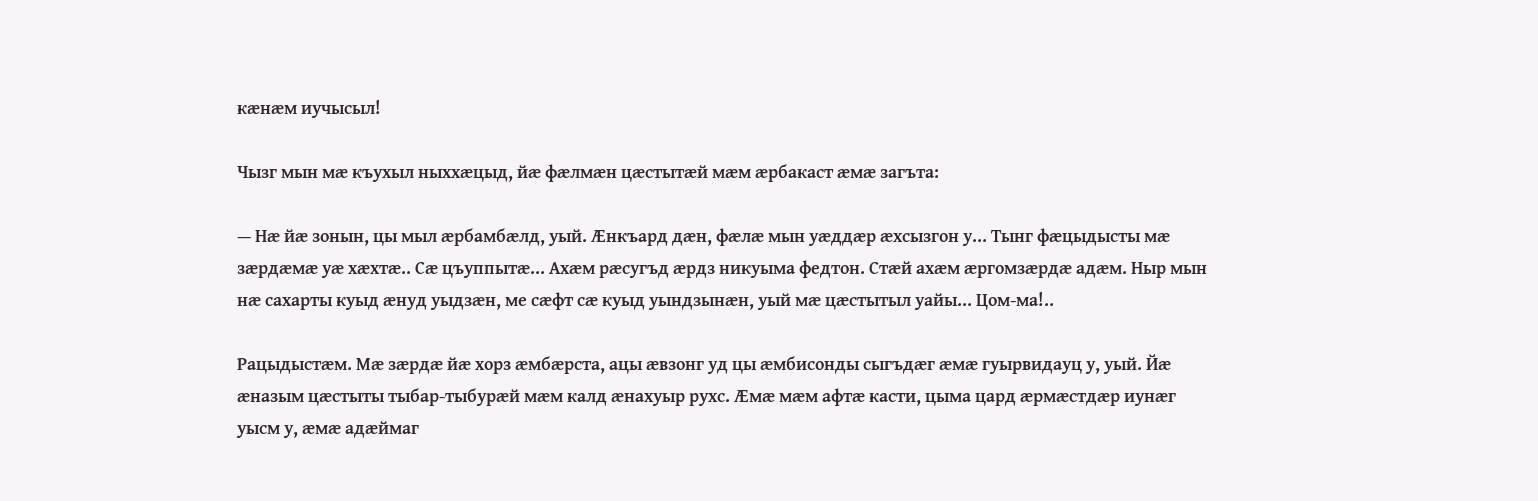кæнæм иучысыл!

Чызг мын мæ къухыл ныххæцыд, йæ фæлмæн цæстытæй мæм æрбакаст æмæ загъта:

— Нæ йæ зонын, цы мыл æрбамбæлд, уый. Æнкъард дæн, фæлæ мын уæддæр æхсызгон у... Тынг фæцыдысты мæ зæрдæмæ уæ хæхтæ.. Сæ цъуппытæ... Ахæм рæсугъд æрдз никуыма федтон. Стæй ахæм æргомзæрдæ адæм. Ныр мын нæ сахарты куыд æнуд уыдзæн, ме сæфт сæ куыд уындзынæн, уый мæ цæстытыл уайы... Цом-ма!..

Рацыдыстæм. Мæ зæрдæ йæ хорз æмбæрста, ацы æвзонг уд цы æмбисонды сыгъдæг æмæ гуырвидауц у, уый. Йæ æназым цæстыты тыбар-тыбурæй мæм калд æнахуыр рухс. Æмæ мæм афтæ касти, цыма цард æрмæстдæр иунæг уысм у, æмæ адæймаг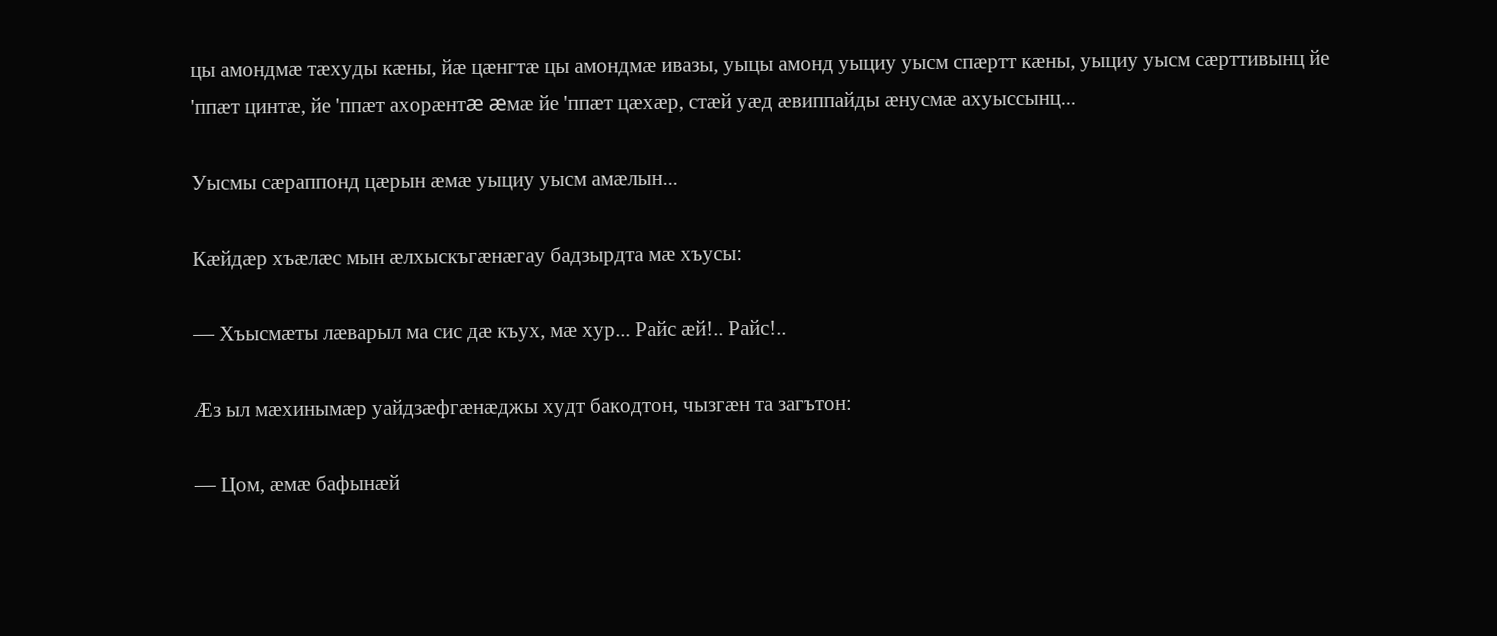цы амондмæ тæхуды кæны, йæ цæнгтæ цы амондмæ ивазы, уыцы амонд уыциу уысм спæртт кæны, уыциу уысм сæрттивынц йе 'ппæт цинтæ, йе 'ппæт ахорæнтæ æмæ йе 'ппæт цæхæр, стæй уæд æвиппайды æнусмæ ахуыссынц...

Уысмы сæраппонд цæрын æмæ уыциу уысм амæлын...

Кæйдæр хъæлæс мын æлхыскъгæнæгау бадзырдта мæ хъусы:

— Хъысмæты лæварыл ма сис дæ къух, мæ хур... Райс æй!.. Райс!..

Æз ыл мæхинымæр уайдзæфгæнæджы худт бакодтон, чызгæн та загътон:

— Цом, æмæ бафынæй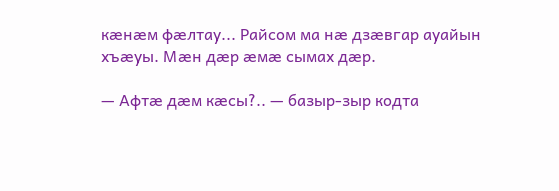кæнæм фæлтау... Райсом ма нæ дзæвгар ауайын хъæуы. Мæн дæр æмæ сымах дæр.

— Афтæ дæм кæсы?.. — базыр-зыр кодта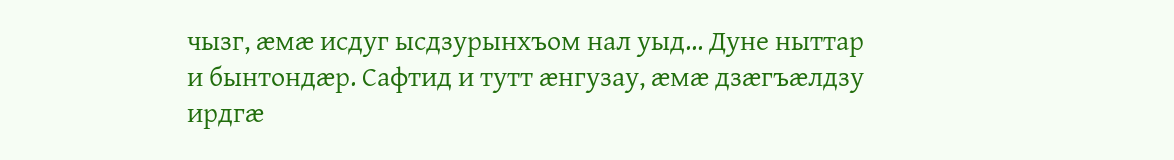чызг, æмæ исдуг ысдзурынхъом нал уыд... Дуне ныттар и бынтондæр. Сафтид и тутт æнгузау, æмæ дзæгъæлдзу ирдгæ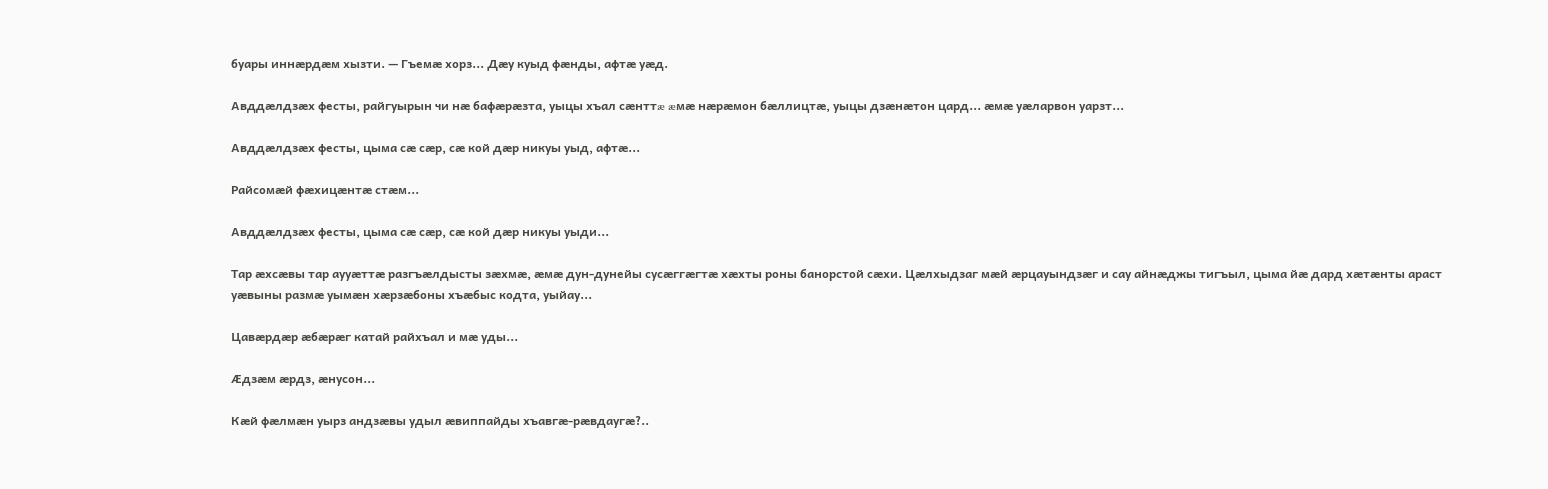буары иннæрдæм хызти. — Гъемæ хорз... Дæу куыд фæнды, афтæ уæд.

Авддæлдзæх фесты, райгуырын чи нæ бафæрæзта, уыцы хъал сæнттæ æмæ нæрæмон бæллицтæ, уыцы дзæнæтон цард... æмæ уæларвон уарзт...

Авддæлдзæх фесты, цыма сæ сæр, сæ кой дæр никуы уыд, афтæ...

Райсомæй фæхицæнтæ стæм...

Авддæлдзæх фесты, цыма сæ сæр, сæ кой дæр никуы уыди...

Тар æхсæвы тар аууæттæ разгъæлдысты зæхмæ, æмæ дун-дунейы сусæггæгтæ хæхты роны банорстой сæхи. Цæлхыдзаг мæй æрцауындзæг и сау айнæджы тигъыл, цыма йæ дард хæтæнты араст уæвыны размæ уымæн хæрзæбоны хъæбыс кодта, уыйау...

Цавæрдæр æбæрæг катай райхъал и мæ уды...

Æдзæм æрдз, æнусон...

Кæй фæлмæн уырз андзæвы удыл æвиппайды хъавгæ-рæвдаугæ?..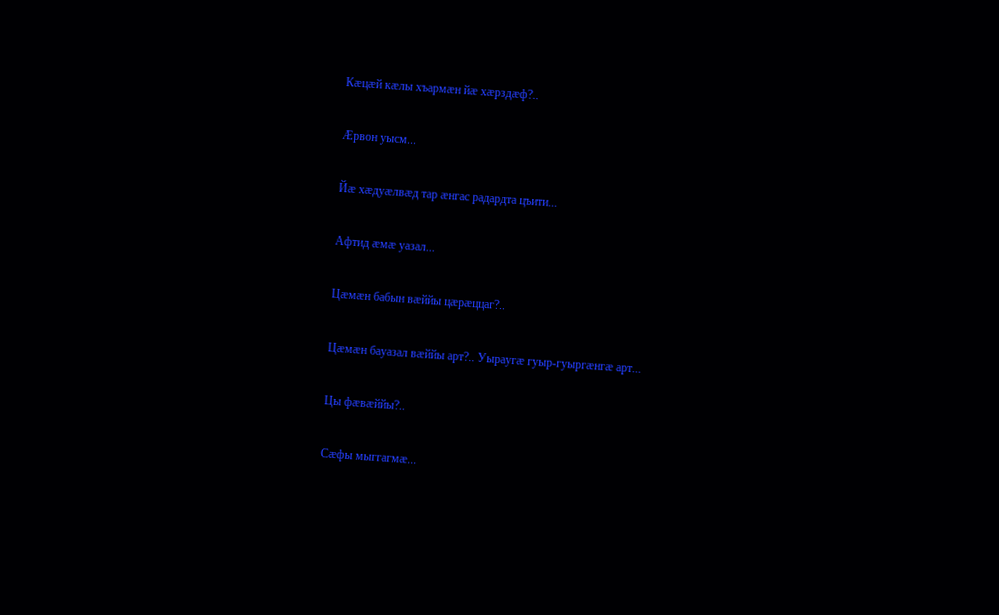Кæцæй кæлы хъармæн йæ хæрздæф?..

Æрвон уысм...

Йæ хæдуæлвæд тар æнгас радардта цъити...

Афтид æмæ уазал...

Цæмæн бабын вæййы цæрæццаг?..

Цæмæн бауазал вæййы арт?.. Уыраугæ гуыр-гуыргæнгæ арт...

Цы фæвæййы?..

Сæфы мыггагмæ...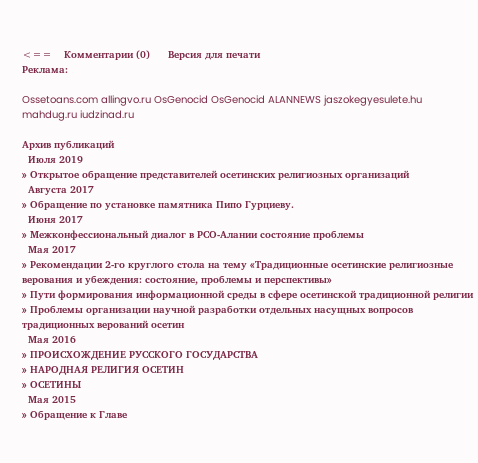<==    Комментарии (0)      Версия для печати
Реклама:

Ossetoans.com allingvo.ru OsGenocid OsGenocid ALANNEWS jaszokegyesulete.hu mahdug.ru iudzinad.ru

Архив публикаций
  Июля 2019
» Открытое обращение представителей осетинских религиозных организаций
  Августа 2017
» Обращение по установке памятника Пипо Гурциеву.
  Июня 2017
» Межконфессиональный диалог в РСО-Алании состояние проблемы
  Мая 2017
» Рекомендации 2-го круглого стола на тему «Традиционные осетинские религиозные верования и убеждения: состояние, проблемы и перспективы»
» Пути формирования информационной среды в сфере осетинской традиционной религии
» Проблемы организации научной разработки отдельных насущных вопросов традиционных верований осетин
  Мая 2016
» ПРОИСХОЖДЕНИЕ РУССКОГО ГОСУДАРСТВА
» НАРОДНАЯ РЕЛИГИЯ ОСЕТИН
» ОСЕТИНЫ
  Мая 2015
» Обращение к Главе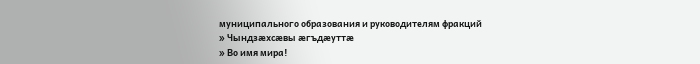муниципального образования и руководителям фракций
» Чындзӕхсӕвы ӕгъдӕуттӕ
» Во имя мира!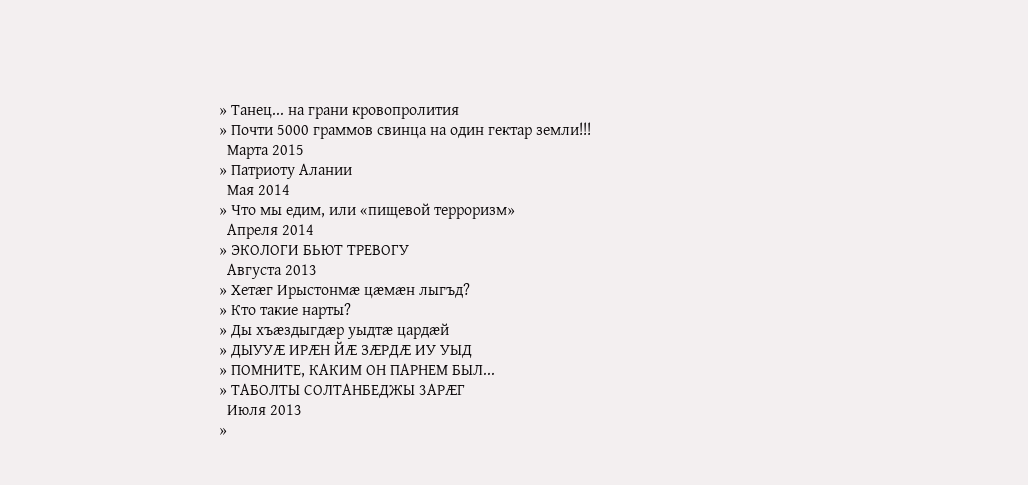» Танец... на грани кровопролития
» Почти 5000 граммов свинца на один гектар земли!!!
  Марта 2015
» Патриоту Алании
  Мая 2014
» Что мы едим, или «пищевой терроризм»
  Апреля 2014
» ЭКОЛОГИ БЬЮТ ТРЕВОГУ
  Августа 2013
» Хетӕг Ирыстонмӕ цӕмӕн лыгъд?
» Кто такие нарты?
» Ды хъæздыгдæр уыдтæ цардæй
» ДЫУУӔ ИРӔН ЙӔ ЗӔРДӔ ИУ УЫД
» ПОМНИТЕ, КАКИМ ОН ПАРНЕМ БЫЛ...
» ТАБОЛТЫ СОЛТАНБЕДЖЫ 3АРӔГ
  Июля 2013
»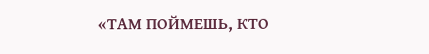«ТАМ ПОЙМЕШЬ, КТО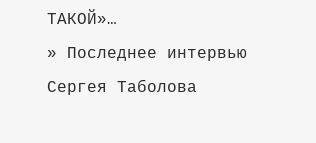ТАКОЙ»…
» Последнее интервью Сергея Таболова